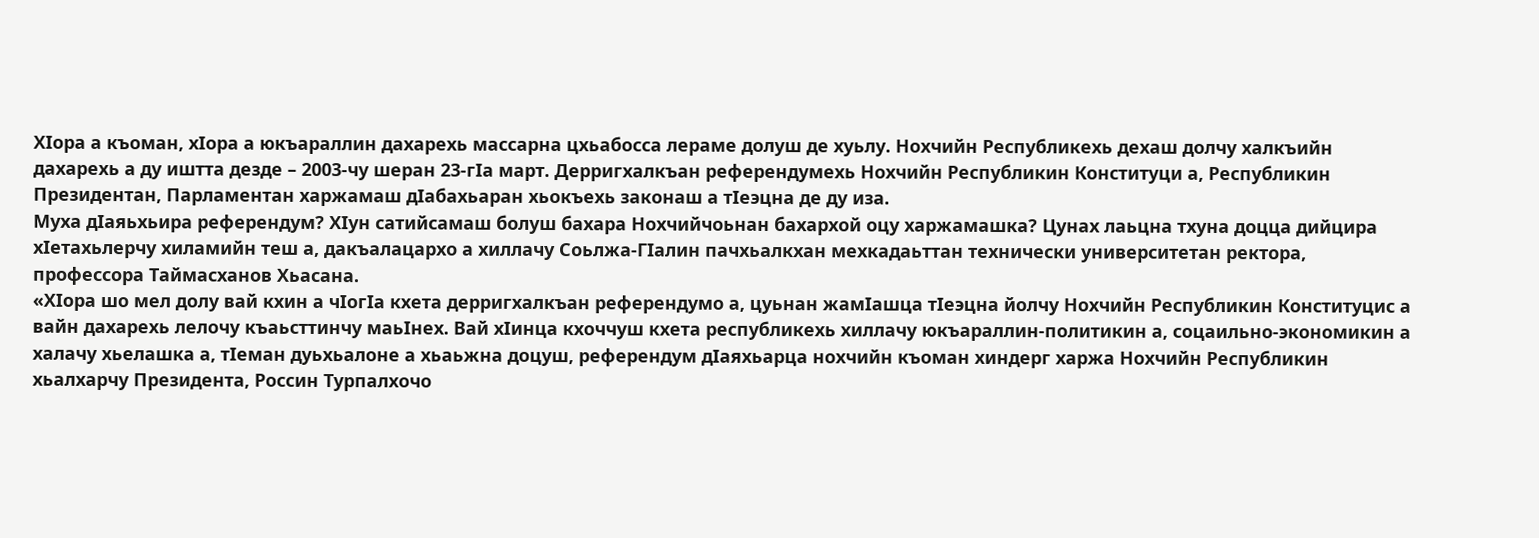ХIора а къоман, хIора а юкъараллин дахарехь массарна цхьабосса лераме долуш де хуьлу. Нохчийн Республикехь дехаш долчу халкъийн дахарехь а ду иштта дезде – 2003-чу шеран 23-гIа март. Дерригхалкъан референдумехь Нохчийн Республикин Конституци а, Республикин Президентан, Парламентан харжамаш дIабахьаран хьокъехь законаш а тIеэцна де ду иза.
Муха дIаяьхьира референдум? ХIун сатийсамаш болуш бахара Нохчийчоьнан бахархой оцу харжамашка? Цунах лаьцна тхуна доцца дийцира хIетахьлерчу хиламийн теш а, дакъалацархо а хиллачу Соьлжа-ГIалин пачхьалкхан мехкадаьттан технически университетан ректора, профессора Таймасханов Хьасана.
«ХIора шо мел долу вай кхин а чIогIа кхета дерригхалкъан референдумо а, цуьнан жамIашца тIеэцна йолчу Нохчийн Республикин Конституцис а вайн дахарехь лелочу къаьсттинчу маьIнех. Вай хIинца кхоччуш кхета республикехь хиллачу юкъараллин-политикин а, соцаильно-экономикин а халачу хьелашка а, тIеман дуьхьалоне а хьаьжна доцуш, референдум дIаяхьарца нохчийн къоман хиндерг харжа Нохчийн Республикин хьалхарчу Президента, Россин Турпалхочо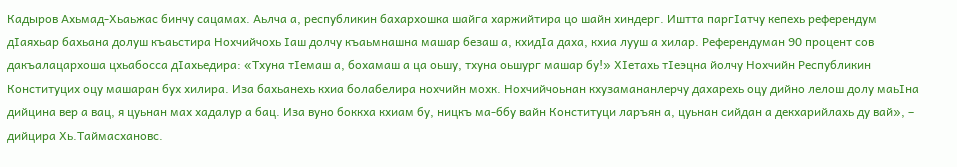Кадыров Ахьмад-Хьаьжас бинчу сацамах. Аьлча а, республикин бахархошка шайга харжийтира цо шайн хиндерг. Иштта паргIатчу кепехь референдум дIаяхьар бахьана долуш къаьстира Нохчийчохь Iаш долчу къаьмнашна машар безаш а, кхидIа даха, кхиа лууш а хилар. Референдуман 90 процент сов дакъалацархоша цхьабосса дIахьедира: «Тхуна тIемаш а, бохамаш а ца оьшу, тхуна оьшург машар бу!» ХIетахь тIеэцна йолчу Нохчийн Республикин Конституцих оцу машаран бух хилира. Иза бахьанехь кхиа болабелира нохчийн мохк. Нохчийчоьнан кхузамананлерчу дахарехь оцу дийно лелош долу маьIна дийцина вер а вац, я цуьнан мах хадалур а бац. Иза вуно боккха кхиам бу, ницкъ ма-ббу вайн Конституци ларъян а, цуьнан сийдан а декхарийлахь ду вай», – дийцира Хь.Таймасхановс.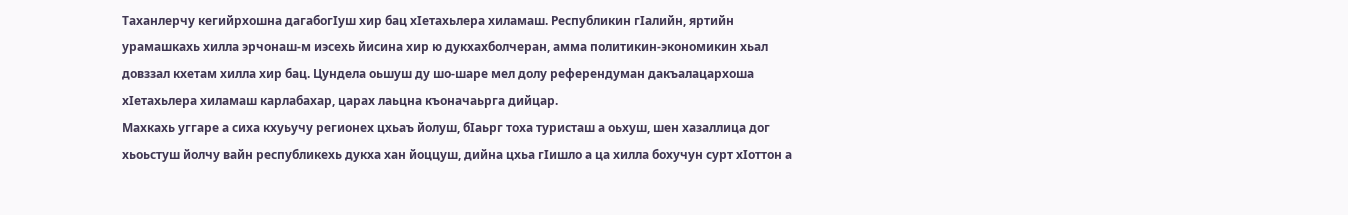Таханлерчу кегийрхошна дагабогIуш хир бац хIетахьлера хиламаш. Республикин гIалийн, яртийн урамашкахь хилла эрчонаш-м иэсехь йисина хир ю дукхахболчеран, амма политикин-экономикин хьал довззал кхетам хилла хир бац. Цундела оьшуш ду шо-шаре мел долу референдуман дакъалацархоша хIетахьлера хиламаш карлабахар, царах лаьцна къоначаьрга дийцар.
Махкахь уггаре а сиха кхуьучу регионех цхьаъ йолуш, бIаьрг тоха туристаш а оьхуш, шен хазаллица дог хьоьстуш йолчу вайн республикехь дукха хан йоццуш, дийна цхьа гIишло а ца хилла бохучун сурт хIоттон а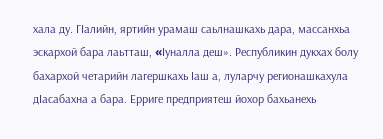хала ду. ГIалийн, яртийн урамаш саьлнашкахь дара, массанхьа эскархой бара лаьтташ, «Iуналла деш». Республикин дукхах болу бахархой четарийн лагершкахь Iаш а, луларчу регионашкахула дIасабахна а бара. Ерриге предприятеш йохор бахьанехь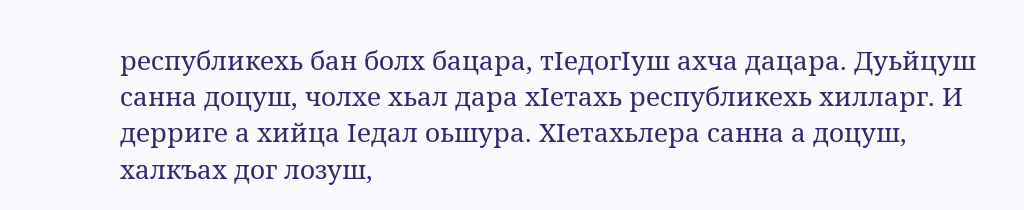республикехь бан болх бацара, тIедогIуш ахча дацара. Дуьйцуш санна доцуш, чолхе хьал дара хIетахь республикехь хилларг. И дерриге а хийца Iедал оьшура. ХIетахьлера санна а доцуш, халкъах дог лозуш,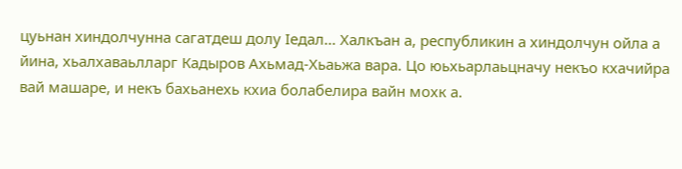цуьнан хиндолчунна сагатдеш долу Iедал… Халкъан а, республикин а хиндолчун ойла а йина, хьалхаваьлларг Кадыров Ахьмад-Хьаьжа вара. Цо юьхьарлаьцначу некъо кхачийра вай машаре, и некъ бахьанехь кхиа болабелира вайн мохк а.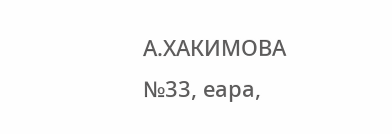А.ХАКИМОВА
№33, еара,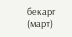бекарг (март)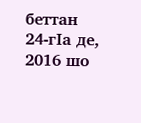беттан 24-гIа де, 2016 шо